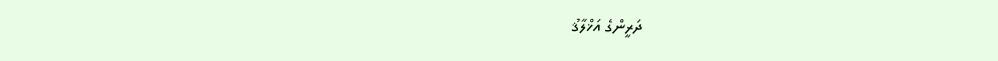ދަރީންގެ އަޚްލާޤު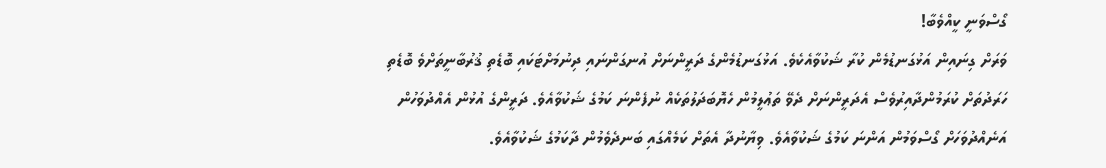ގޯސްވަނީ ކީއްވެބާ!
ވަރަށް ގިނައިން އަޅުގަނޑުމެން ކުރާ ޝަކުވާއެކެވެ. އަޅުގަނޑުމެންގެ ދަރީންނަށް އުނގަންނައި ދިނުމަށްޓަކައި ބޮޑެތި ޤުރުބާނީތަށްވެ ބޮޑެތި ހަރަދުތަށް ކުރަމުންދާއިރުވެސް އެދަރީންނަށް ދެވޭ ތަޢުލީމުން ހެޔޮބަދަލުތަކެއް ނުފެންނަ ކަމުގެ ޝަކުވާއެވެ. ދަރީންގެ އުޅުން އެއްދުވަހުން އަނެއްދުވަހަށް ގޯސްވަމުން އަންނަ ކަމުގެ ޝަކުވާއެވެ. ވިޔާނުދާ އެތަށް ކަމެއްގައި ބަނދެވެމުން ދާކަމުގެ ޝަކުވާއެވެ.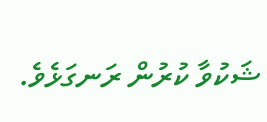ޝަކުވާ ކުރުން ރަނގަޅެވެ.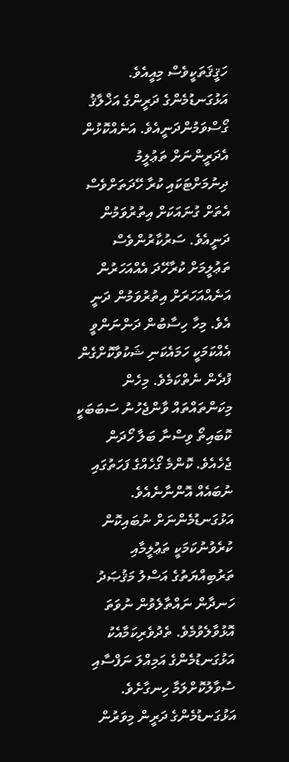ހަޤީޤަތަކީވެސް މިއީއެވެ. އަޅުގަނޑުމެންގެ ދަރީންގެ އަޚްލާޤު ގޯސްވަމުންދަނީއެވެ. އަނެއްކޮޅުން އެދަރީންނަށް ތަޢުލީމު ދިނުމަށްޓަކައި ކުރާ ހޭދަތަށްވެސް އެތަށް ގުނައަކަށް އިތުރުވަމުން ދަނީއެވެ. ސަރުކާރުންވެސް ތަޢުލީމަށް ކުރާހޭދަ އެއްއަހަރުން އަނެއްއަހަރަށް އިތުރުވަމުން ދަނީ އެވެ. މިހާ ހިސާބުން ދަންނަންވީ އެއްކަމަކީ ހަމައެކަނި ޝަކުވާކޮށްގެން ފުދެން ނެތްކަމެވެ. މިހެން މިކަންތައްތައް ވާންޖެހުނު ސަބަބަކީ ކޮބައިތޯ ވިސްނާ ބަލާ ހޯދަން ޖެހެއެވެ. ކޮންމެ ގޯހެއްގެ ފަހަތުގައި ނުބައެއް އޮންނާނެއެވެ.
އަޅުގަނޑުމެންނަށް ނުބައިކޮން ކުރެވުނުކަމަކީ ތަޢުލީމާއި ތަރުބިއްޔަތުގެ އަސްލު މަޤުޞަދު ހަނދާން ނައްތާލެވުން ނުވަތަ އޮޅުވާލެވުމެވެ. ތެދުވެރިކަމާއެކު އަޅުގަނޑުމެންގެ އަމިއްލަ ނަފްސާއި ސުވާލުކޮށްލަމާ ހިނގާށެވެ. އަޅުގަނޑުމެންގެ ދަރީން މިވަރުން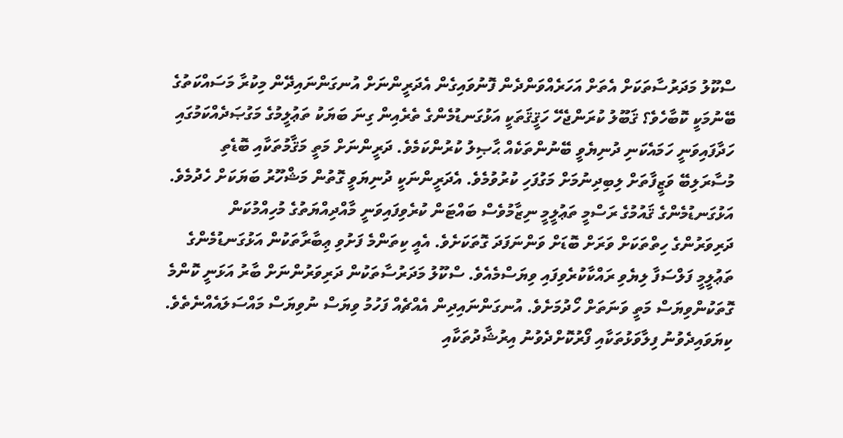ސްކޫލު މަދަރުސާތަކަށް އެތަށް އަހަރެއްވަންދެން ފޮނުވައިގެން އެދަރީންނަށް އުނގަންނައިދޭން މިކުރާ މަސައްކަތުގެ ބޭނުމަކީ ކޮބާހެވެ؟ ޤަބޫލު ކުރަންޖެހޭ ހަޤީޤަތަކީ އަޅުގަނޑުމެންގެ ތެރެއިން ގިނަ ބަޔަކު ތަޢުލީމުގެ މަގުޞަދެއްކަމުގައި ހަދާފައިވަނީ ހަމައެކަނި ދުނިޔެވީ ބޭނުންތަކެއް ޙާޞިލު ކުރުންކަމެވެ. ދަރީންނަށް މަތީ މަޤާމުތަކާއި ބޮޑެތި މުސާރަލިބޭ ވަޒީފާތަށް ލިބިދިނުމަށް މަގުފަހި ކުރުވުމެވެ. އެދަރީންނަކީ ދުނިޔަވީ ގޮތުން މަޝްހޫރު ބަޔަކަށް ހެދުމެވެ.
އަޅުގަނޑުމެންގެ ޤައުމުގެ ރަސްމީ ތަޢުލީމީ ނިޒާމުވެސް ބައްޓަން ކުރެވިފައިވަނީ މާއްދިއްޔަތުގެ މުހިއްމުކަން ދަރިވަރުންގެ ހިތްތަކަށް ވަރަށް ބޮޑަށް ވަންނަފަދަ ގޮތަކަށެވެ. އެއީ ކިތަންމެ ފަށުވި ޢިބާރާތަކުން އަޅުގަނޑުމެންގެ ތަޢުލީމީ ފަލްސަފާ ލިޔެވި ރައްކާކުރެވިފައި ވިޔަސްމެއެވެ. ސްކޫލު މަދަރުސާތަކުން ދަރިވަރުންނަށް ބާރު އަޅަނީ ކޮންމެ ގޮތަކުންވިޔަސް މަތީ ވަނަތަށް ހޯދުމަށެވެ. އުނގަންނައިދިން އެއްޗެއް ފަހުމު ވިޔަސް ނުވިޔަސް މައްސަލައެއްނެތެވެ. ކިޔަވައިދެވުނު ފިލާވަޅުތަކާއި ފޯރުކޮށްދެވުނު އިރުޝާދުތަކާއި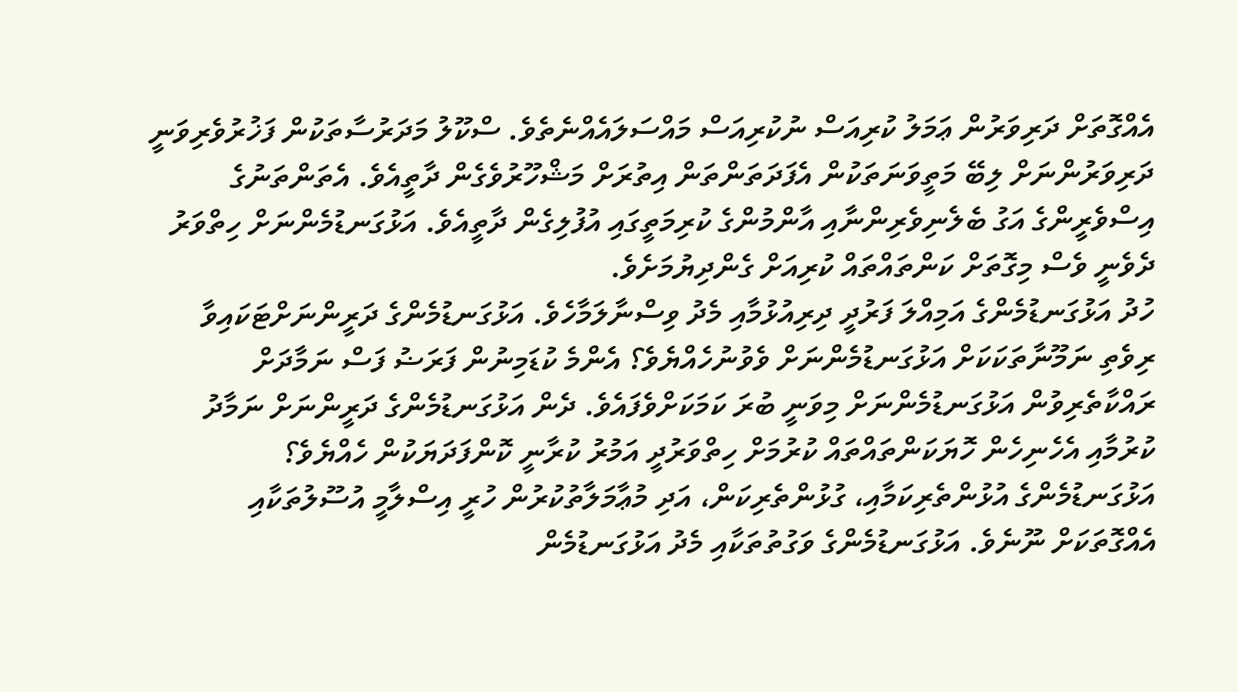އެއްގޮތަށް ދަރިވަރުން ޢަމަލު ކުރިއަސް ނުކުރިއަސް މައްސަލައެއްނެތެވެ. ސްކޫލު މަދަރުސާތަކުން ފަޚުރުވެރިވަނީ ދަރިވަރުންނަށް ލިބޭ މަތީވަނަތަކުން އެފަދަތަންތަން އިތުރަށް މަޝްހޫރުވެގެން ދާތީއެވެ. އެތަންތަނުގެ އިސްވެރީންގެ އަގު ބެލެނިވެރިންނާއި އާންމުންގެ ކުރިމަތީގައި އުފުލިގެން ދާތީއެވެ. އަޅުގަނޑުމެންނަށް ހިތްވަރު ދެވެނީ ވެސް މިގޮތަށް ކަންތައްތައް ކުރިއަށް ގެންދިޔުމަށެވެ.
ހުދު އަޅުގަނޑުމެންގެ އަމިއްލަ ފަރުދީ ދިރިއުޅުމާއި މެދު ވިސްނާލަމާހެވެ. އަޅުގަނޑުމެންގެ ދަރީންނަށްޓަކައިވާ ރިވެތި ނަމޫނާތަކަކަށް އަޅުގަނޑުމެންނަށް ވެވުނުހެއްޔެވެ؟ އެންމެ ކުޑަމިނުން ފަރަޟު ފަސް ނަމާދަށް ރައްކާތެރިވުން އަޅުގަނޑުމެންނަށް މިވަނީ ބުރަ ކަމަކަށްވެފައެވެ. ދެން އަޅުގަނޑުމެންގެ ދަރީންނަށް ނަމާދު ކުރުމާއި އެހެނިހެން ހޮޔަކަންތައްތައް ކުރުމަށް ހިތްވަރުދީ އަމުރު ކުރާނީ ކޮންފަދަޔަކުން ހެއްޔެވެ؟ އަޅުގަނޑުމެންގެ އުޅުންތެރިކަމާއި، ގުޅުންތެރިކަން، އަދި މުޢާމަލާތުކުރުން ހުރީ އިސްލާމީ އުސޫލުތަކާއި އެއްގޮތަކަށް ނޫނެވެ. އަޅުގަނޑުމެންގެ ވަގުތުތަކާއި މެދު އަޅުގަނޑުމެން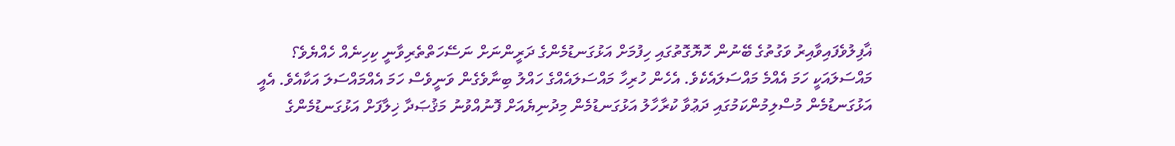ޣާފިލުވެފައިވާއިރު ވަގުތުގެ ބޭނުން ހޮޔޮގޮތުގައި ހިފުމަށް އަޅުގަނޑުމެންގެ ދަރީންނަށް ނަސޭހަތްތެރިވާނީ ކިހިނެއް ހެއްޔެވެ؟
މައްސަލައަކީ ހަމަ އެއްމެ މައްސަލައެކެވެ. އެހެން ހުރިހާ މައްސަލައެއްގެ ހައްލު ބިނާވެގެން ވަނީވެސް ހަމަ އެއްމައްސަލަ އަކާއެވެ. އެއީ އަޅުގަނޑުމެން މުސްލިމުންކަމުގައި ދަޢުވާ ކުރާހާލު އަޅުގަނޑުމެން މިދުނިޔެއަށް ފޮނުއްވުނު މަޤުޞަދާ ޚިލާފަށް އަޅުގަނޑުމެންގެ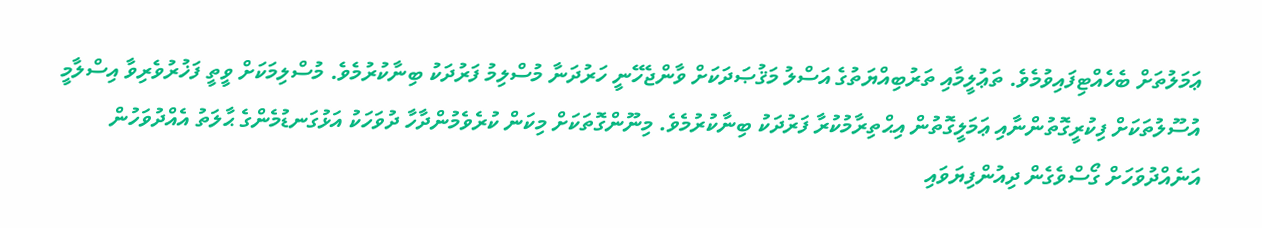ޢަމަލުތަށް ބެހެއްޓިފައިވުމެވެ. ތަޢުލީމާއި ތަރުބިއްޔަތުގެ އަސްލު މަޤުޞަދަކަށް ވާންޖެހޭނީ ހަރުދަނާ މުސްލިމު ފަރުދަކު ބިނާކުރުމެވެ. މުސްލިމަކަށް ވީތީ ފަޚުރުވެރިވާ އިސްލާމީ އުސޫލުތަކަށް ފިކުރީގޮތުންނާއި ޢަމަލީގޮތުން އިޙްތިރާމުކުރާ ފަރުދަކު ބިނާކުރުމެވެ. މިނޫންގޮތަކަށް މިކަން ކުރެވެމުންދާހާ ދުވަހަކު އަޅުގަނޑުމެންގެ ޙާލަތު އެއްދުވަހުން އަނެއްދުވަހަށް ގޯސްވެގެން ދިއުންފިޔަވައި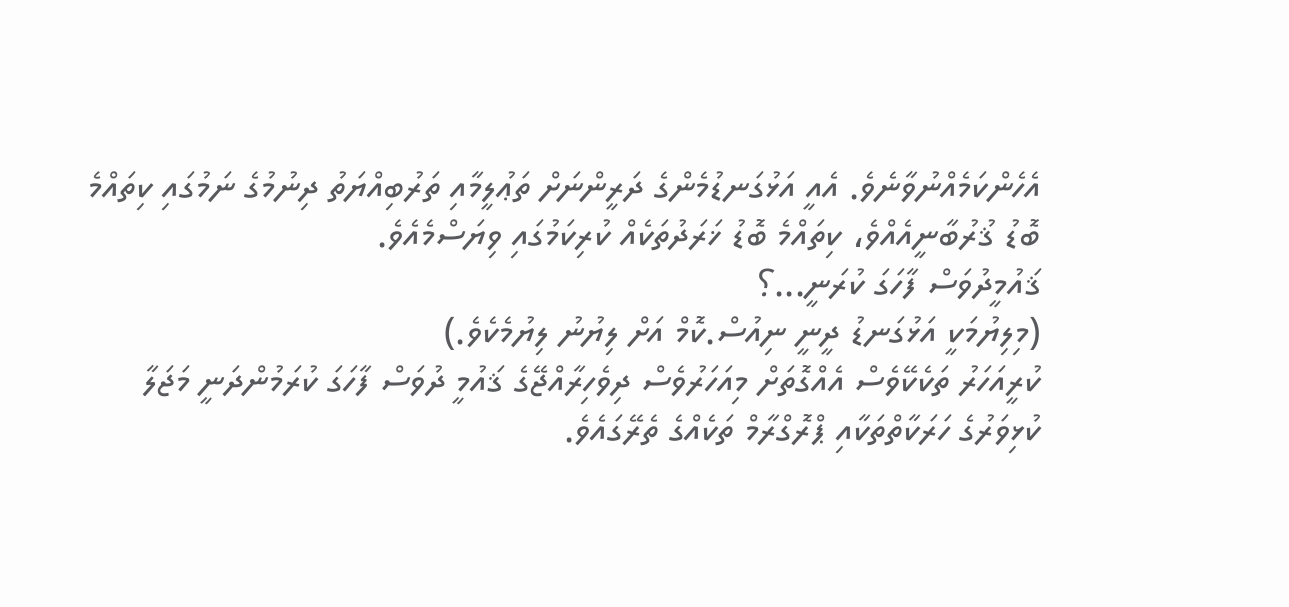އެހެންކަމެއްނުވާނެވެ. އެއީ އަޅުގަނޑުމެންގެ ދަރީންނަށް ތަޢުލީމާއި ތަރުބިއްޔަތު ދިނުމުގެ ނަމުގައި ކިތައްމެ ބޮޑު ޤުރުބާނީއެއްވެ، ކިތައްމެ ބޮޑު ޚަރަދުތަކެއް ކުރިކަމުގައި ވިޔަސްމެއެވެ.
ޤައުމީދުވަސް ފާހަގަ ކުރަނީ...؟
(މިލިޔުމަކީ އަޅުގަނޑު ދީނީ ނިއުސް.ކޮމް އަށް ލިޔުނު ލިޔުމެކެވެ.)
ކުރީއަހަރު ތަކެކޭވެސް އެއްގޮތަށް މިއަހަރުވެސް ދިވެހިރާއްޖޭގެ ޤައުމީ ދުވަސް ފާހަގަ ކުރަމުންދަނީ މަޖަލާ ކުޅިވަރުގެ ހަރަކާތްތަކާއި ޕްރޮގްރާމް ތަކެއްގެ ތެރޭގައެވެ.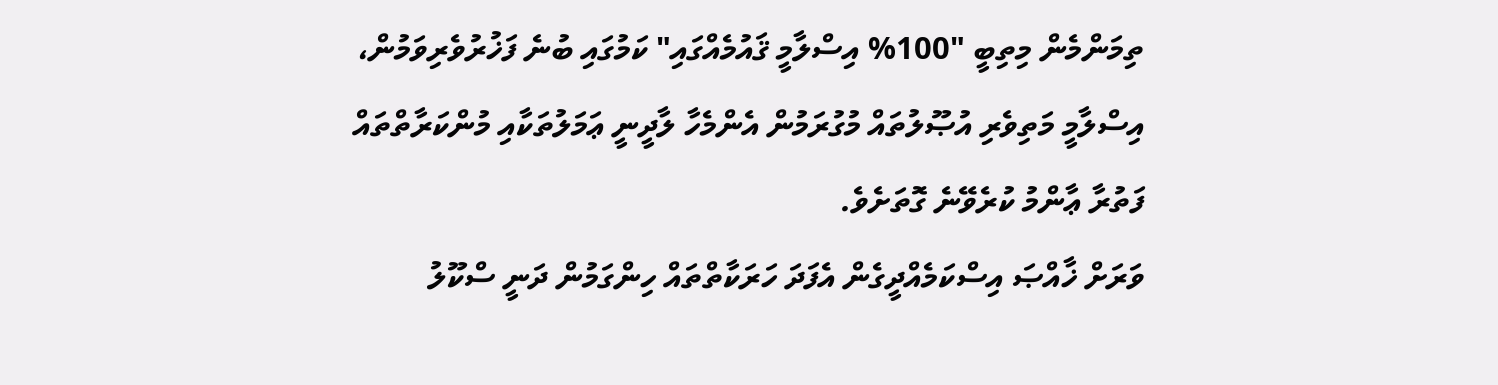ތިމަންމެން މިތިބީ "100% އިސްލާމީ ޤައުމެއްގައި" ކަމުގައި ބުނެ ފަޚުރުވެރިވަމުން، އިސްލާމީ މަތިވެރި އުޞޫލުތައް މުގުރަމުން އެންމެހާ ލާދީނީ ޢަމަލުތަކާއި މުންކަރާތްތައް ފަތުރާ ޢާންމު ކުރެވޭނެ ގޮތަށެވެ.
ވަރަށް ޚާއްޞަ އިސްކަމެއްދީގެން އެފަދަ ހަރަކާތްތައް ހިންގަމުން ދަނީ ސްކޫލު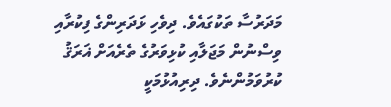މަދަރުސާ ތަކުގައެވެ. ދިވެހި ޅަދަރިންގެ ފިކުރާއި ވިސްނުން މަޖަލާއި ކުޅިވަރުގެ ތެރެއަށް ޣަރަޤު ކުރުވަމުންނެވެ. ދިރިއުޅުމަކީ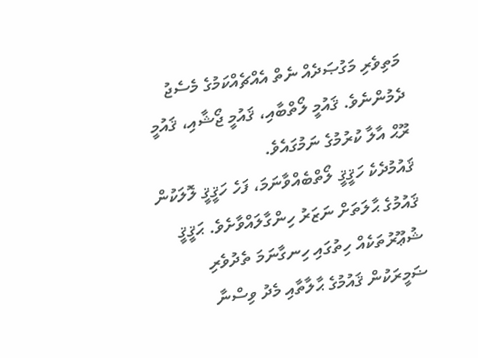މަތިވެރި މަގުޞަދެއް ނެތް އެއްޗެއްކަމުގެ މެސެޖު ދެމުންނެވެ. ޤައުމީ ލޯތްބާއި، ޤައުމީ ޖޯޝާއި، ޤައުމީ ރޫޙް އާލާ ކުރުމުގެ ނަމުގައެވެ.
ޤައުމުދެކެ ހަޤީޤީ ލޯތްބެއްވާނަމަ، ފަހެ ހަޤީޤީ ލޮލަކުން ޤައުމުގެ ޙާލަތަށް ނަޒަރު ހިންގާލައްވާށެވެ. ޙަޤީޤީ ޝުޢޫރުތަކެއް ހިތުގައި ހިނގާނަމަ ތެދުވެރި ޟަމީރަކުން ޤައުމުގެ ޙާލާތާއި މެދު ވިސްނާ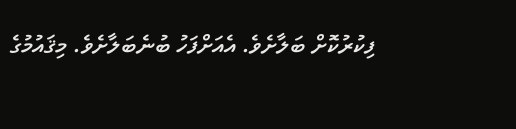ފިކުރުކޮށް ބަލާށެވެ. އެއަށްފަހު ބުނެބަލާށެވެ. މިޤައުމުގެ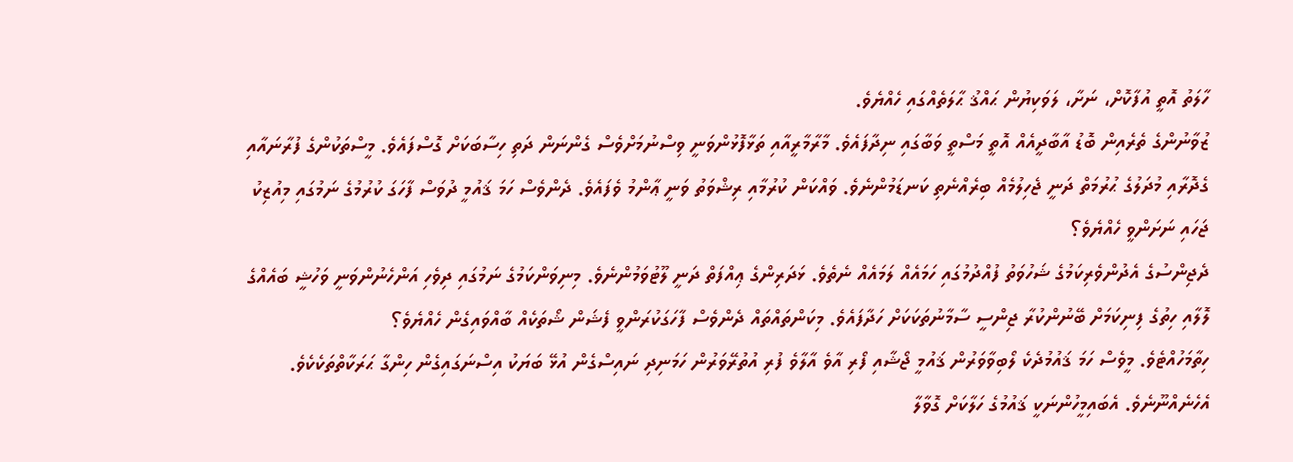ހާލަތު އޮތީ އުފާކޮށް، ނަށާ، ލަވަކިޔުން ޙައްޤު ޙާލަތެއްގައި ހެއްޔެވެ.
ޒުވާނުންގެ ތެރެއިން ބޮޑު އާބާދީއެއް އޮތީ މަސްތީ ވަބާގައި ނިދާފައެވެ. މާރާމާރީއާއި ތަޅާފޮޅުންވަނީ ވިސްނުމަށްވެސް ގެންނަން ދަތި ހިސާބަކަށް ގޮސްފައެވެ. މީސްތަކުންގެ ފުރާނައާއި ގެދޮރާއި މުދަލުގެ ޙުރުމަތް ދަނީ ޖެހިލުމެއް ބިރެއްނެތި ކަނޑަމުންނެވެ. ވައްކަން ކުރުމާއި ރިޝްވަތު ވަނީ ޢާންމު ވެފައެވެ. ދެންވެސް ހަމަ ޤައުމީ ދުވަސް ފާހަގަ ކުރުމުގެ ނަމުގައި މިއުޒިކު ޖަހައި ނަށަންވީ ހެއްޔެވެ؟
ދެޖިންސުގެ އެދުންވެރިކަމުގެ ޝަހުވަތު ފުއްދުމުގައި ހަމައެއް ލަމައެއް ނެތެވެ. ޅަދަރިންގެ ޢިއްފަތް ދަނީ ލޫޓުވަމުންނެވެ. މިނިވަންކަމުގެ ނަމުގައި ދިވެހި އަންހެނުންވަނީ ވަހުޝީ ބައެއްގެ ލޮލާއި ހިތުގެ ފިނިކަމަށް ބޭނުންކުރާ ޖިންސީ ސާމާނުތަކަކަށް ހަދާފައެވެ. މިކަންތައްތައް ދެންވެސް ފާހަގަކުރަންވީ ފެޝަން ޝޯތަކެއް ބާއްވައިގެން ހެއްޔެވެ؟
ހިތާމަހުއްޓެވެ. މީވެސް ހަމަ ޤައުމުދެކެ ލޯބިވާވަރުން ޤައުމީ ޖޯޝާއި ފޯރި އާވެ އާލާވެ ފުރި އުތުރޭވަރުން ހަމަނިދި ނައިސްގެން އުޅޭ ބަޔަކު އިސްނަގައިގެން ހިންގާ ޙަރަކާތްތަކެކެވެ. އެހެނެއްނޫނެވެ. އެބައިމީހުންނަކީ ޤައުމުގެ ހަލާކަށް ގޮވާލާ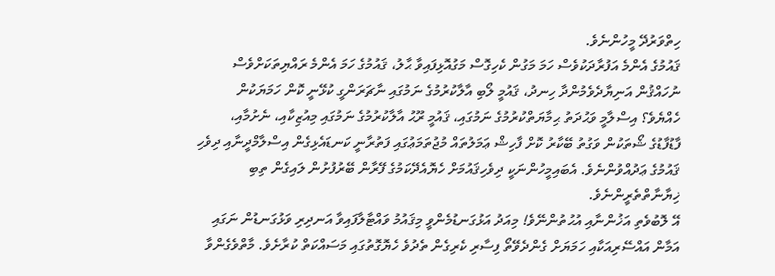ހިތްވަރުދޭ މީހުންނެވެ.
ޤައުމުގެ އެންމެ އަފުރާދަކުވެސް ހަމަ މަގުން ކެހިގޮސް މަގުއޮޅިފައިވާ ޙާލު، ޤައުމުގެ ހަމަ އެންމެ ރައްޔިތަކަށްވެސް ނުހައްޤުން އަނިޔާދެވެމުންދާ ހިނދު، ޤައުމީ ލޯބި އާލާކުރުމުގެ ނަމުގައި ނާޗަރަންގީ ކުޅޭނީ ކޮން ހަމަޔަކުން ހެއްޔެވެ؟ އިސްލާމީ ވަޙުދަތު ޙިމާޔަތްކުރުމުގެ ނަމުގައި، ޤައުމީ ރޫޙު އާލާކުރުމުގެ ނަމުގައި މިއުޒިކާއި، ނެށުމާއި، ފާޑުފާޑުގެ ޝޯތަކުން ވަގުތު ބޭކާރު ކޮށް ފާހިޝް ޢަމަލުތައް މުޖުތަމަޢުގައި ފަތުރާނީ ކަނޑައެޅިގެން އިސްލާމްދީނާއި ދިވެހި ޤައުމުގެ ޢަދުއްވުންނެވެ. އެބައިމީހުންނަކީ ދިވެހިޤައުމަށް ހެޔޮއެދޭކަމުގެ ފޭރާން ބޭރުފުށުން ލައިގެން ތިބި ޚިޔާނާތްތެރީންނެވެ.
އޭ ލޮބުވެތި އަޚުންނާއި އުޙުތުންނޭވެ! މިއަދު އަޅުގަނޑުމެންވީ މިޤައުމު ވައްޓާލާފައިވާ އަނދިރި ވަޅުގަނޑުން ނަގައި އަމާން އައްސޭރިއަކާއި ހަމަޔަށް ގެންދެވޭތޯ ފިސާރި ކެރިގެން ތެދުވެ ހެޔޮގޮތުގައި މަސައްކަތް ކުރާށެވެ. މާތްވެގެންވާ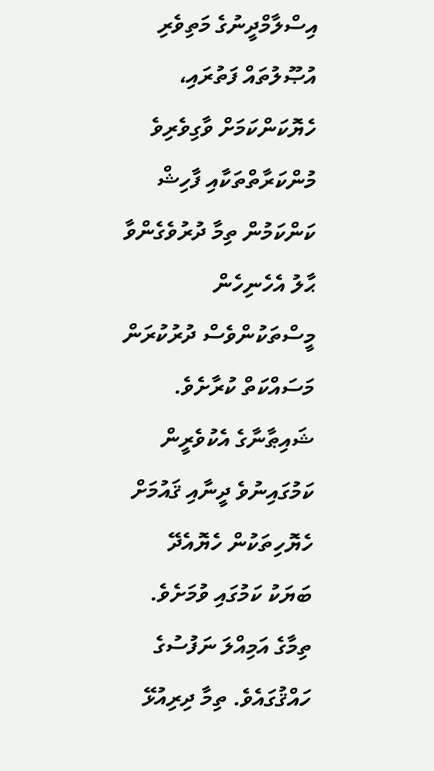އިސްލާމްދީނުގެ މަތިވެރި އުޞޫލުތައް ފަތުރައި، ހެޔޮކަންކަމަށް ވާގިވެރިވެ މުންކަރާތްތަކާއި ފާހިޝް ކަންކަމުން ތިމާ ދުރުވެގެންވާ ޙާލު އެހެނިހެން މީސްތަކުންވެސް ދުރުކުރަން މަސައްކަތް ކުރާށެވެ. ޝައިޠާނާގެ އެކުވެރީން ކަމުގައިނުވެ ދީނާއި ޤައުމަށް ހެޔޮހިތަކުން ހެޔޮއެދޭ ބަޔަކު ކަމުގައި ވުމަށެވެ. ތިމާގެ އަމިއްލަ ނަފުސުގެ ހައްޤުގައެވެ. ތިމާ ދިރިއުޅޭ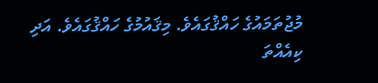މުޖުތަމައުގެ ހައްޤުގައެވެ. މިޤައުމުގެ ހައްޤުގައެވެ. އަދި ކިއެއްތަ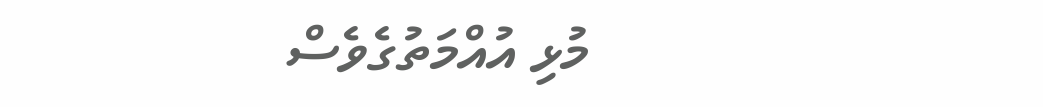މުޅި އުއްމަތުގެވެސް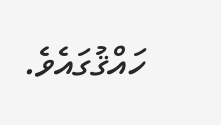ހައްޤުގައެވެ.